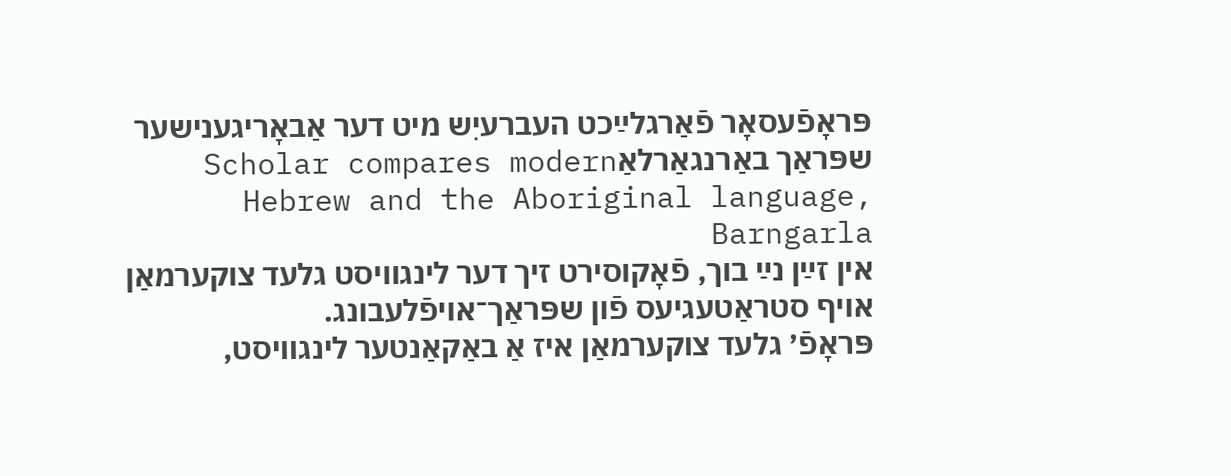פּראָפֿעסאָר פֿאַרגלײַכט העברעיִש מיט דער אַבאָריגענישער שפּראַך באַרנגאַרלאַScholar compares modern Hebrew and the Aboriginal language, Barngarla
אין זײַן נײַ בוך, פֿאָקוסירט זיך דער לינגוויסט גלעד צוקערמאַן אויף סטראַטעגיעס פֿון שפּראַך־אויפֿלעבונג.
פּראָפֿ׳ גלעד צוקערמאַן איז אַ באַקאַנטער לינגוויסט,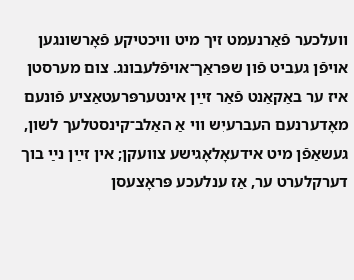וועלכער פֿאַרנעמט זיך מיט וויכטיקע פֿאָרשונגען אויפֿן געביט פֿון שפּראַך־אויפֿלעבונג. צום מערסטן איז ער באַקאַנט פֿאַר זײַן אינטערפּרעטאַציע פֿונעם מאָדערנעם העברעיִש ווי אַ האַלב־קינסטלעך לשון, געשאַפֿן מיט אידעאָלאָגישע צוועקן; אין זײַן נײַ בוך דערקלערט ער, אַז ענלעכע פּראָצעסן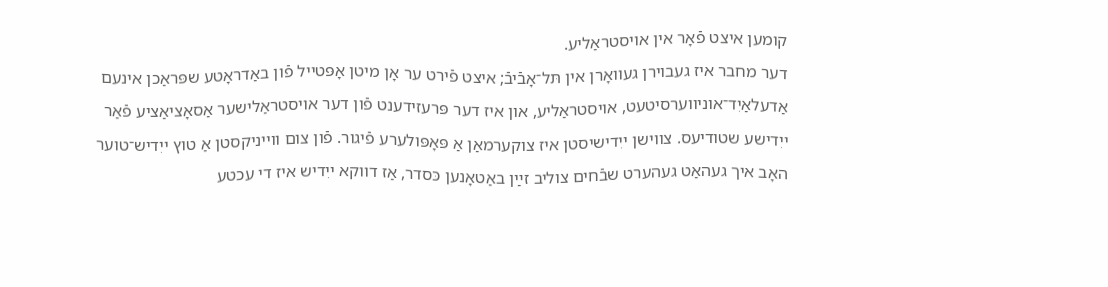קומען איצט פֿאָר אין אויסטראַליע.
דער מחבר איז געבוירן געוואָרן אין תּל־אָבֿיבֿ; איצט פֿירט ער אָן מיטן אָפּטייל פֿון באַדראָטע שפּראַכן אינעם אַדעלאַיִד־אוניווערסיטעט, אויסטראַליע, און איז דער פּרעזידענט פֿון דער אויסטראַלישער אַסאָציאַציע פֿאַר ייִדישע שטודיעס. צווישן ייִדישיסטן איז צוקערמאַן אַ פּאָפּולערע פֿיגור. פֿון צום ווייניקסטן אַ טוץ ייִדיש־טוער האָב איך געהאַט געהערט שבֿחים צוליב זײַן באַטאָנען כּסדר, אַז דווקא ייִדיש איז די עכטע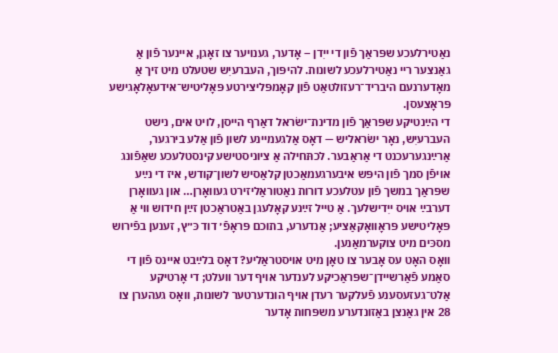נאַטירלעכע שפּראַך פֿון די ייִדן – אָדער, גענויער צו זאָגן, איינער פֿון אַ גאַנצער ריי נאַטירלעכע לשונות. להיפּוך, העברעיִש שטעלט מיט זיך אַ מאָדערנעם היבריד־רעזולטאַט פֿון קאָמפּליצירטע פּאָליטיש־אידעאָלאָגישע פּראָצעסן.
די הײַנטיקע שפּראַך פֿון מדינת־ישׂראל דאַרף הייסן, לויט אים, נישט העברעיִש, נאָר ישׂראליש — דאָס אַלגעמיינע לשון פֿון אַלע בירגער, אַרײַנגערעכנט די אַראַבער. לכתּחילה אַ ציוניסטישע קינסטלעכע שאַפֿונג אויפֿן סמך פֿון היפּש איבערגעמאַכטן קלאַסיש לשון־קודש, איז די נײַע שפּראַך במשך פֿון עטלעכע דורות נאַטוראַליזירט געוואָרן… און געוואָרן דערבײַ אויס ייִדישלעך. אַ טייל זײַנע קאָלעגן באַטראַכטן זײַן חידוש ווי אַ פּאָליטישע פּראָוואָקאַציע; אַנדערע, בתוכם פּראָפֿ׳ דוד כּ״ץ, זענען בפֿירוש מסכּים מיט צוקערמאַנען.
וואָס האָט עס אָבער צו טאָן מיט אויסטראַליע? דאָס בלײַבט איינס פֿון די סאַמע פֿאַרשיידן־שפּראַכיקע לענדער אויף דער וועלט; די אָרטיקע אַלט־געזעסענע פֿעלקער רעדן אויף הונדערטער לשונות, וואָס געהערן צו 28 אין גאַנצן באַזונדערע משפּחות אָדער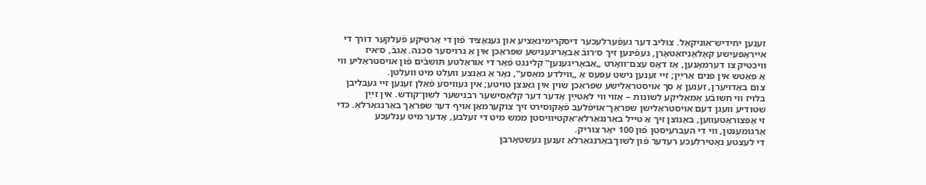זענען יחידיש־אוניקאַל. צוליב דער געפֿערלעכער דיסקרימינאַציע און גענאָציד פֿון די אָרטיקע פֿעלקער דורך די אייראָפּעיִשע קאָלאָניזאַטאָרן, געפֿינען זיך ס׳רובֿ אַבאָריגענישע שפּראַכן אין אַ גרויסער סכּנה. אַגבֿ, ס׳איז וויכטיק צו דערמאָנען, אַז דאָס עצם־וואָרט „אַבאָריגענען‟ קלינגט פֿאַר די אוראַלטע תּושבֿים פֿון אויסטראַליע ווי אַ פּאַטש אין פּנים אַרײַן; זיי זענען נישט עפּעס אַ „ווילדע מאַסע‟, נאָר אַ גאַנצע וועלט מיט וועלטן.
צום באַדויערן, זענען אַ סך אויסטראַלישע שפּראַכן שוין אין גאַנצן טויטע; אין געוויסע פֿאַלן זענען זיי געבליבן בלויז ווי חשובֿע אַמאָליקע לשונות – אַזוי ווי לאַטײַן אָדער דער קלאַסישער רבנישער לשון־קודש. אין זײַן שטודיע וועגן דעם אויסטראַלישן שפּראַך־אויפֿלעב פֿאָקוסירט זיך צוקערמאַן אויף דער שפּראַך באַרנגאַרלאַ. כּדי זי אָפּצוראַטעווען, באַנוצן זיך אַ טייל באַרנגאַרלאַ־אַקטיוויסטן ממש מיט די זעלבע, אָדער מיט ענלעכע אַרגומענטן, ווי די העברעיִסטן פֿון 100 יאָר צוריק.
די לעצטע נאַטירלעכע רעדער פֿון לשון־באַרנגאַרלאַ זענען געשטאָרבן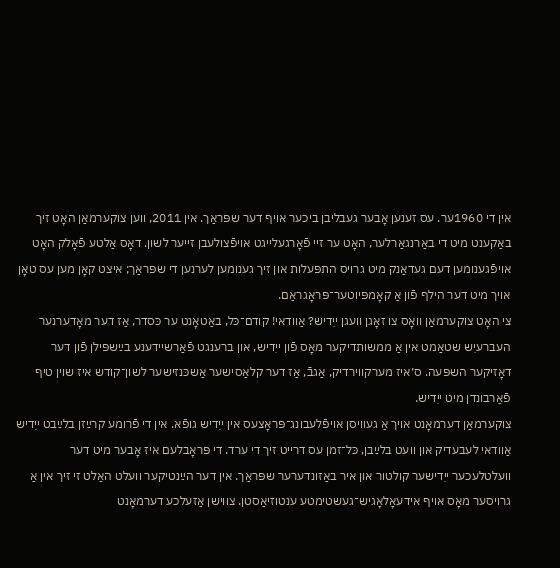אין די 1960ער. עס זענען אָבער געבליבן ביכער אויף דער שפּראַך. אין 2011, ווען צוקערמאַן האָט זיך באַקענט מיט די באַרנגאַרלער, האָט ער זיי פֿאָרגעלייגט אויפֿצולעבן זייער לשון. דאָס אַלטע פֿאָלק האָט אויפֿגענומען דעם געדאַנק מיט גרויס התפּעלות און זיך גענומען לערנען די שפּראַך; איצט קאָן מען עס טאָן אויך מיט דער הילף פֿון אַ קאָמפּיוטער־פּראָגראַם.
צי האָט צוקערמאַן וואָס צו זאָגן וועגן ייִדיש? אַוודאי! קודם־כּל, באַטאָנט ער כּסדר, אַז דער מאָדערנער העברעיִש שטאַמט אין אַ ממשותדיקער מאָס פֿון ייִדיש, און ברענגט פֿאַרשיידענע בײַשפּילן פֿון דער דאָזיקער השפּעה. ס׳איז מערקווירדיק, אַגבֿ, אַז דער קלאַסישער אַשכּנזישער לשון־קודש איז שוין טיף פֿאַרבונדן מיט ייִדיש.
צוקערמאַן דערמאָנט אויך אַ געוויסן אויפֿלעבונג־פּראָצעס אין ייִדיש גופֿא. אין די פֿרומע קרײַזן בלײַבט ייִדיש אַוודאי לעבעדיק און וועט בלײַבן, כּל־זמן עס דרייט זיך די ערד. די פּראָבלעם איז אָבער מיט דער וועלטלעכער ייִדישער קולטור און איר באַזונדערער שפּראַך. אין דער הײַנטיקער וועלט האַלט זי זיך אין אַ גרויסער מאָס אויף אידעאָלאָגיש־געשטימטע ענטוזיאַסטן. צווישן אַזעלכע דערמאָנט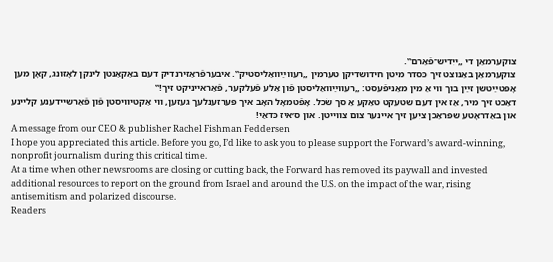צוקערמאַן די „ייִדיש־פֿאַרם‟.
צוקערמאַן באַנוצט זיך כּסדר מיטן חידושדיקן טערמין „רעווײַוואַליסטיק‟. איבערפֿראַזירנדיק דעם באַקאַנטן לינקן לאָזונג, קאָן מען אָפּטײַטשן זײַן בוך ווי אַ מין מאַניפֿעסט: „רעווײַוואַליסטן פֿון אַלע פֿעלקער, פֿאַראייניקט זיך!‟
דאַכט זיך מיר, אַז אין דעם שטעקט טאַקע אַ סך שׂכל. אָפֿטמאָל האָב איך פּערזענלעך געזען, ווי אַקטיוויסטן פֿון פֿאַרשיידענע קליינע און באַדראָטע שפּראַכן ציִען זיך איינער צום צווייטן. און ס׳איז כּדאַי!
A message from our CEO & publisher Rachel Fishman Feddersen
I hope you appreciated this article. Before you go, I’d like to ask you to please support the Forward’s award-winning, nonprofit journalism during this critical time.
At a time when other newsrooms are closing or cutting back, the Forward has removed its paywall and invested additional resources to report on the ground from Israel and around the U.S. on the impact of the war, rising antisemitism and polarized discourse.
Readers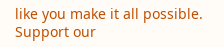like you make it all possible. Support our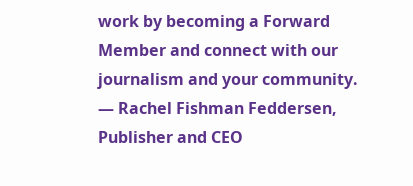work by becoming a Forward Member and connect with our journalism and your community.
— Rachel Fishman Feddersen, Publisher and CEO